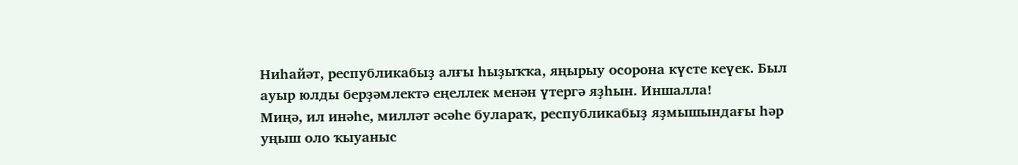Ниһайәт, республикабыҙ алғы һыҙыҡҡа, яңырыу осорона күсте кеүек. Был ауыр юлды берҙәмлектә еңеллек менән үтергә яҙһын. Иншалла!
Миңә, ил инәһе, милләт әсәһе булараҡ, республикабыҙ яҙмышындағы һәр уңыш оло ҡыуаныс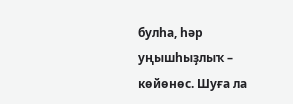булһа, һәр уңышһыҙлыҡ – көйөнөс. Шуға ла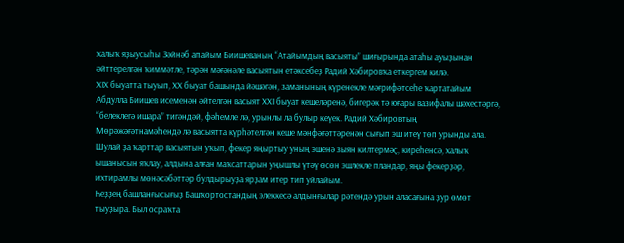халыҡ яҙыусыһы Зәйнәб апайым Биишеваның “Атайымдың васыяты” шиғырында атаһы ауыҙынан әйттерелгән ҡиммәтле, тәрән мәғәнәле васыятын етәксебеҙ Радий Хәбировҡа еткергем килә.
ХIХ быуатта тыуып, ХХ быуат башында йәшәгән, заманының күренекле мәғрифәтсеһе ҡартатайым Абдулла Биишев исеменән әйтелгән васыят ХХI быуат кешеләренә, бигерәк тә юғары вазифалы шәхестәргә, “белеклегә ишара” тигәндәй, фәһемле лә, урынлы ла булыр кеүек. Радий Хәбировтың Мөрәжәғәтнамәһендә лә васыятта күрһәтелгән кеше мәнфәғәттәренән сығып эш итеү төп урынды ала. Шулай ҙа ҡарттар васыятын уҡып, фекер яңыртыу уның эшенә зыян килтермәҫ, киреһенсә, халыҡ ышанысын яҡлау, алдына алған маҡсаттарын уңышлы үтәү өсөн эшлекле пландар, яңы фекерҙәр, ихтирамлы мөнәсәбәттәр булдырыуҙа ярҙам итер тип уйлайым.
Һеҙҙең башланғысығыҙ Башҡортостандың элеккесә алдынғылар рәтендә урын аласағына ҙур өмөт тыуҙыра. Был осраҡта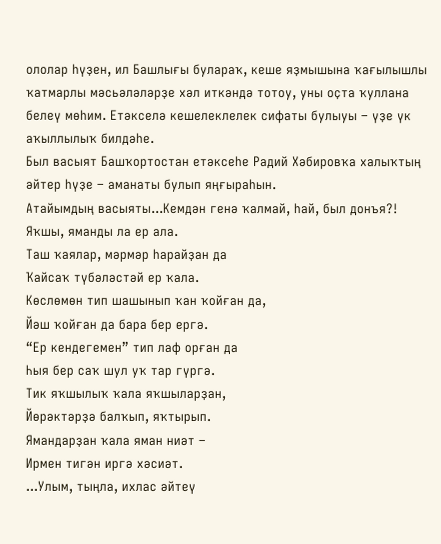ололар һүҙен, ил Башлығы булараҡ, кеше яҙмышына ҡағылышлы ҡатмарлы мәсьәләләрҙе хәл иткәндә тотоу, уны оҫта ҡуллана белеү мөһим. Етәкселә кешелеклелек сифаты булыуы – үҙе үк аҡыллылыҡ билдәһе.
Был васыят Башҡортостан етәксеһе Радий Хәбировҡа халыҡтың әйтер һүҙе – аманаты булып яңғыраһын.
Атайымдың васыяты...Кемдән генә ҡалмай, һай, был донъя?!
Яҡшы, яманды ла ер ала.
Таш ҡаялар, мәрмәр һарайҙан да
Ҡайсаҡ түбәләстәй ер ҡала.
Көслөмөн тип шашынып ҡан ҡойған да,
Йәш ҡойған да бара бер ергә.
“Ер кендегемен” тип лаф орған да
Һыя бер саҡ шул уҡ тар гүргә.
Тик яҡшылыҡ ҡала яҡшыларҙан,
Йөрәктәрҙә балҡып, яҡтырып.
Ямандарҙан ҡала яман ниәт –
Ирмен тигән иргә хәсиәт.
...Улым, тыңла, ихлас әйтеү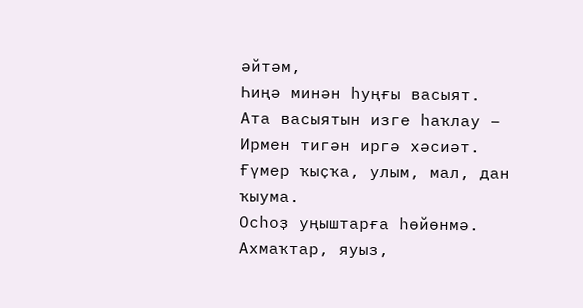әйтәм,
Һиңә минән һуңғы васыят.
Ата васыятын изге һаҡлау –
Ирмен тигән иргә хәсиәт.
Ғүмер ҡыҫҡа, улым, мал, дан ҡыума.
Осһоҙ уңыштарға һөйөнмә.
Ахмаҡтар, яуыз,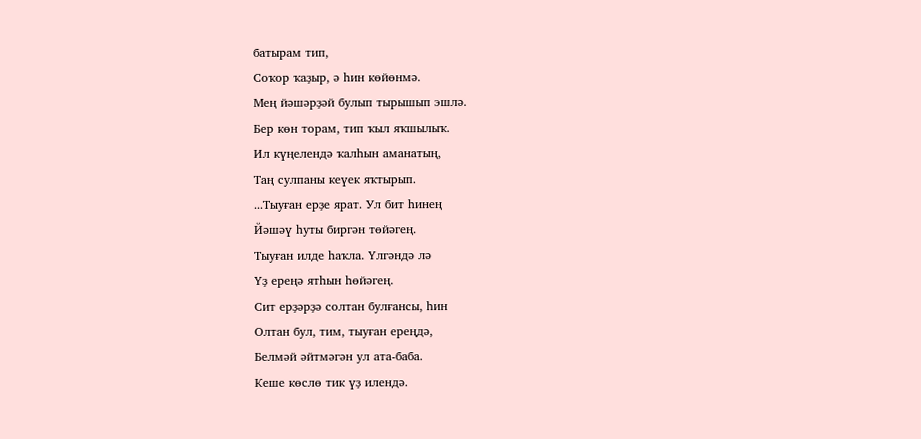батырам тип,
Соҡор ҡаҙыр, ә һин көйөнмә.
Мең йәшәрҙәй булып тырышып эшлә.
Бер көн торам, тип ҡыл яҡшылыҡ.
Ил күңелендә ҡалһын аманатың,
Таң сулпаны кеүек яҡтырып.
...Тыуған ерҙе ярат. Ул бит һинең
Йәшәү һуты биргән төйәгең.
Тыуған илде һаҡла. Үлгәндә лә
Үҙ ереңә ятһын һөйәгең.
Сит ерҙәрҙә солтан булғансы, һин
Олтан бул, тим, тыуған ереңдә,
Белмәй әйтмәгән ул ата-баба.
Кеше көслө тик үҙ илендә.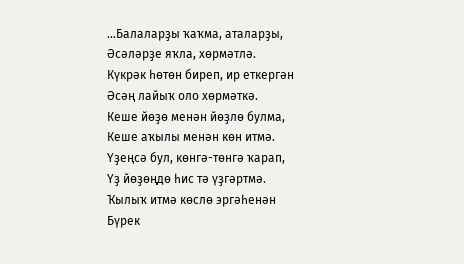...Балаларҙы ҡаҡма, аталарҙы,
Әсәләрҙе яҡла, хөрмәтлә.
Күкрәк һөтөн биреп, ир еткергән
Әсәң лайыҡ оло хөрмәткә.
Кеше йөҙө менән йөҙлө булма,
Кеше аҡылы менән көн итмә.
Үҙеңсә бул, көнгә-төнгә ҡарап,
Үҙ йөҙөңдө һис тә үҙгәртмә.
Ҡылыҡ итмә көслө эргәһенән
Бүрек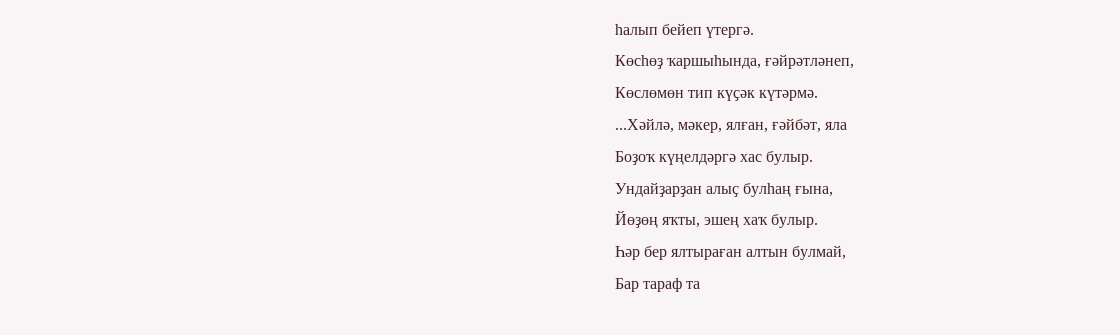һалып бейеп үтергә.
Көсһөҙ ҡаршыһында, ғәйрәтләнеп,
Көслөмөн тип күҫәк күтәрмә.
...Хәйлә, мәкер, ялған, ғәйбәт, яла
Боҙоҡ күңелдәргә хас булыр.
Ундайҙарҙан алыҫ булһаң ғына,
Йөҙөң яҡты, эшең хаҡ булыр.
Һәр бер ялтыраған алтын булмай,
Бар тараф та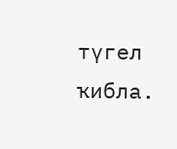түгел ҡибла.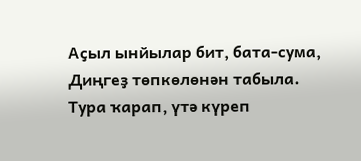Аҫыл ынйылар бит, бата-сума,
Диңгеҙ төпкөлөнән табыла.
Тура ҡарап, үтә күреп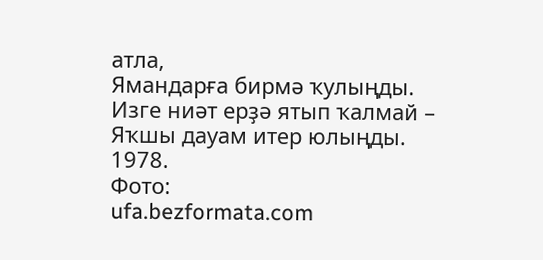атла,
Ямандарға бирмә ҡулыңды.
Изге ниәт ерҙә ятып ҡалмай –
Яҡшы дауам итер юлыңды.
1978.
Фото:
ufa.bezformata.com